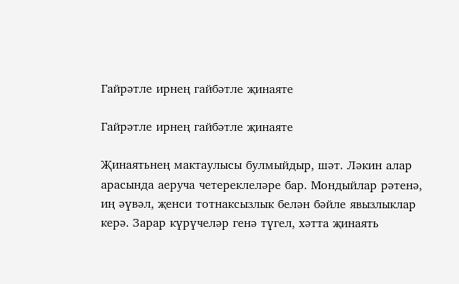Гайрәтле ирнең гайбәтле җинаяте

Гайрәтле ирнең гайбәтле җинаяте

Җинаятьнең мактаулысы булмыйдыр, шәт. Ләкин алар арасында аеруча четереклеләре бар. Мондыйлар рәтенә, иң әүвәл, җенси тотнаксызлык белән бәйле явызлыклар керә. Зарар күрүчеләр генә түгел, хәтта җинаять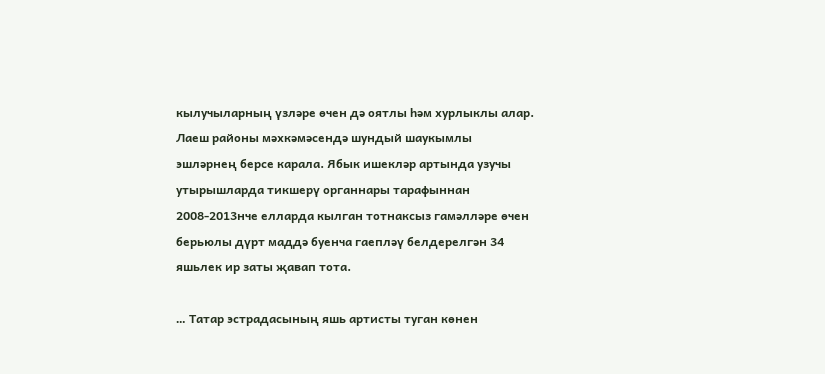кылучыларның үзләре өчен дә оятлы һәм хурлыклы алар. Лаеш районы мәхкәмәсендә шундый шаукымлы эшләрнең берсе карала. Ябык ишекләр артында узучы утырышларда тикшерү органнары тарафыннан 2008-2013нче елларда кылган тотнаксыз гамәлләре өчен берьюлы дүрт маддә буенча гаепләү белдерелгән 34 яшьлек ир заты җавап тота.

… Татар эстрадасының яшь артисты туган көнен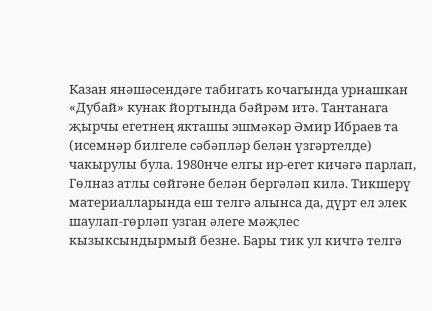Казан янәшәсендәге табигать кочагында урнашкан «Дубай» кунак йортында бәйрәм итә. Тантанага җырчы егетнең якташы эшмәкәр Әмир Ибраев та (исемнәр билгеле сәбәпләр белән үзгәртелде) чакырулы була. 1980нче елгы ир-егет кичәгә парлап, Гөлназ атлы сөйгәне белән бергәләп килә. Тикшерү материалларында еш телгә алынса да, дүрт ел элек шаулап-гөрләп узган әлеге мәҗлес кызыксындырмый безне. Бары тик ул кичтә телгә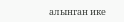алынган ике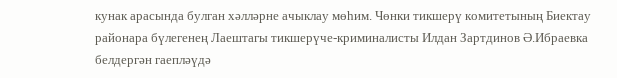кунак арасында булган хәлләрне ачыклау мөһим. Чөнки тикшерү комитетының Биектау районара бүлегенең Лаештагы тикшерүче-криминалисты Илдан Зартдинов Ә.Ибраевка белдергән гаепләүдә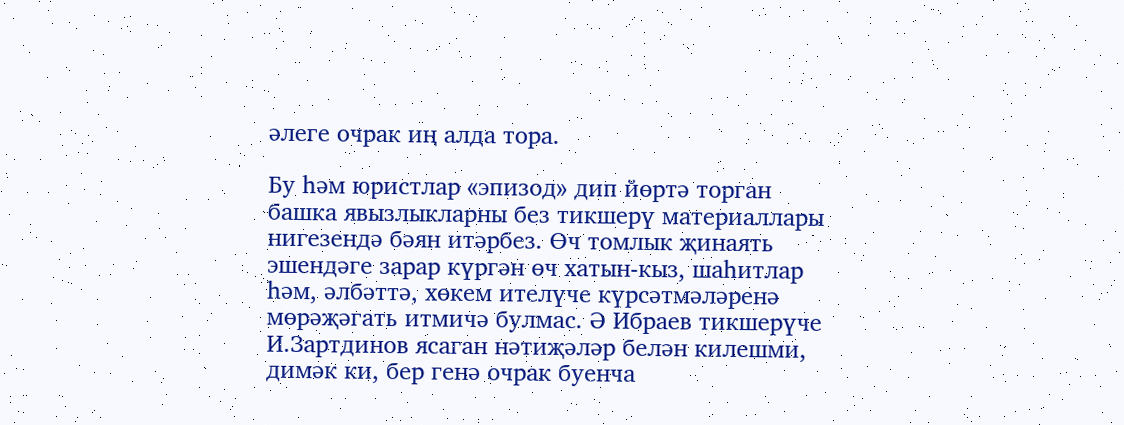әлеге очрак иң алда тора.

Бу һәм юристлар «эпизод» дип йөртә торган башка явызлыкларны без тикшерү материаллары нигезендә бәян итәрбез. Өч томлык җинаять эшендәге зарар күргән өч хатын-кыз, шаһитлар һәм, әлбәттә, хөкем ителүче күрсәтмәләренә мөрәҗәгать итмичә булмас. Ә Ибраев тикшерүче И.Зартдинов ясаган нәтиҗәләр белән килешми, димәк ки, бер генә очрак буенча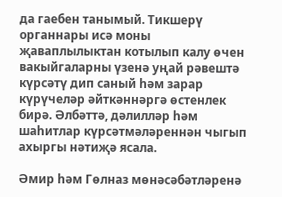да гаебен танымый. Тикшерү органнары исә моны җаваплылыктан котылып калу өчен вакыйгаларны үзенә уңай рәвештә күрсәтү дип саный һәм зарар күрүчеләр әйткәннәргә өстенлек бирә. Әлбәттә, дәлилләр һәм шаһитлар күрсәтмәләреннән чыгып ахыргы нәтиҗә ясала.

Әмир һәм Гөлназ мөнәсәбәтләренә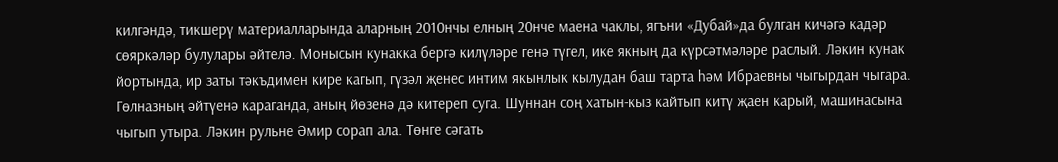килгәндә, тикшерү материалларында аларның 2010нчы елның 20нче маена чаклы, ягъни «Дубай»да булган кичәгә кадәр сөяркәләр булулары әйтелә. Монысын кунакка бергә килүләре генә түгел, ике якның да күрсәтмәләре раслый. Ләкин кунак йортында, ир заты тәкъдимен кире кагып, гүзәл җенес интим якынлык кылудан баш тарта һәм Ибраевны чыгырдан чыгара. Гөлназның әйтүенә караганда, аның йөзенә дә китереп суга. Шуннан соң хатын-кыз кайтып китү җаен карый, машинасына чыгып утыра. Ләкин рульне Әмир сорап ала. Төнге сәгать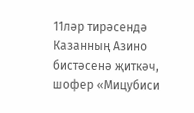11ләр тирәсендә Казанның Азино бистәсенә җиткәч, шофер «Мицубиси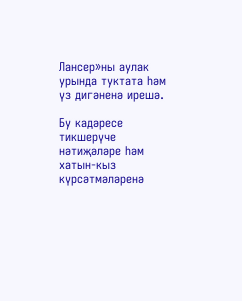Лансер»ны аулак урында туктата һәм үз дигәненә ирешә.

Бу кадәресе тикшерүче нәтиҗәләре һәм хатын-кыз күрсәтмәләренә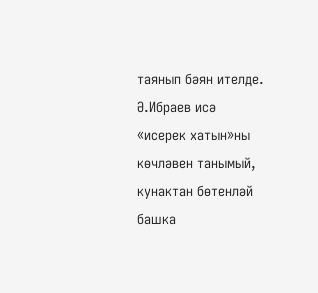таянып бәян ителде. Ә.Ибраев исә «исерек хатын»ны көчләвен танымый, кунактан бөтенләй башка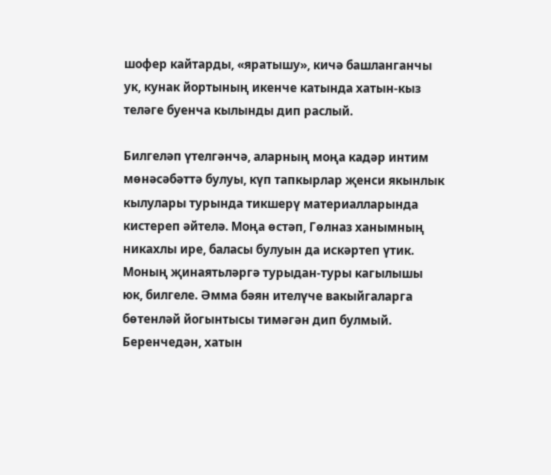шофер кайтарды, «яратышу», кичә башланганчы ук, кунак йортының икенче катында хатын-кыз теләге буенча кылынды дип раслый.

Билгеләп үтелгәнчә, аларның моңа кадәр интим мөнәсәбәттә булуы, күп тапкырлар җенси якынлык кылулары турында тикшерү материалларында кистереп әйтелә. Моңа өстәп, Гөлназ ханымның никахлы ире, баласы булуын да искәртеп үтик. Моның җинаятьләргә турыдан-туры кагылышы юк, билгеле. Әмма бәян ителүче вакыйгаларга бөтенләй йогынтысы тимәгән дип булмый. Беренчедән, хатын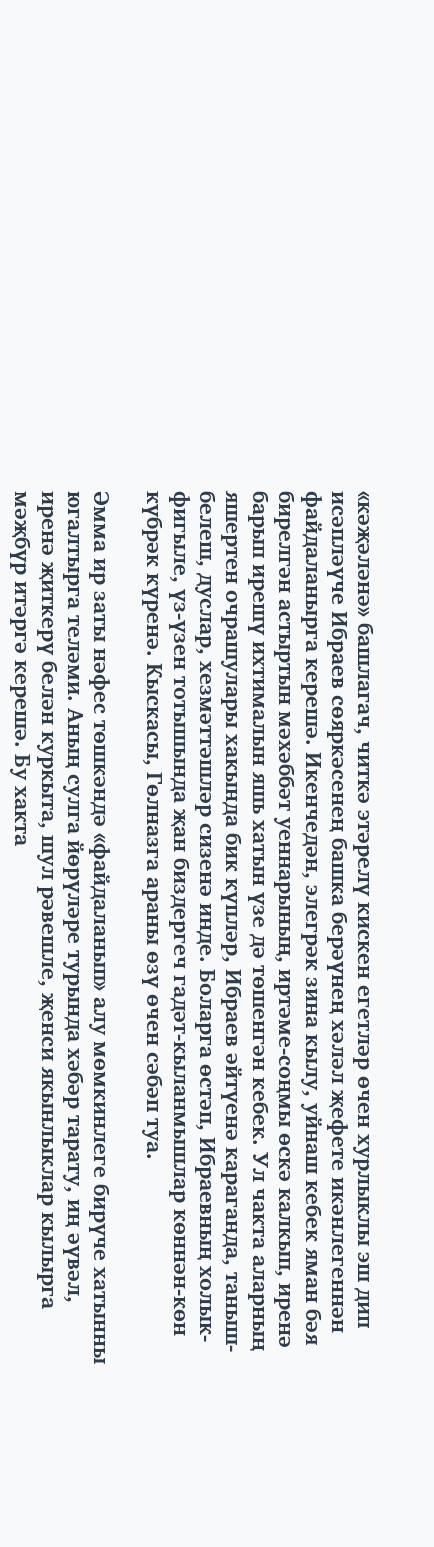«кәҗәләнә» башлагач, читкә этәрелү кискен егетләр өчен хурлыклы эш дип исәпләүче Ибраев сөяркәсенең башка берәүнең хәләл җефете икәнлегеннән файдаланырга керешә. Икенчедән, элегрәк зина кылу, уйнаш кебек яман бәя бирелгән астыртын мәхәббәт уеннарының, иртәме-соңмы өскә калкып, иренә барып ирешү ихтималын яшь хатын үзе дә төшенгән кебек. Ул чакта аларның яшертен очрашулары хакында бик күпләр, Ибраев әйтүенә караганда, таныш-белеш, дуслар, хезмәттәшләр сизенә инде. Боларга өстәп, Ибраевның холык-фигыле, үз-үзен тотышында җан биздергеч гадәт-кыланмышлар көннән-көн күбрәк күренә. Кыскасы, Гөлназга араны өзү өчен сәбәп туа.

Әмма ир заты нәфес төшкәндә «файдаланып» алу мөмкинлеге бирүче хатынны югалтырга теләми. Аның сулга йөрүләре турында хәбәр тарату, иң әүвәл, иренә җиткерү белән куркыта, шул рәвешле, җенси якынлыклар кылырга мәҗбүр итәргә керешә. Бу хакта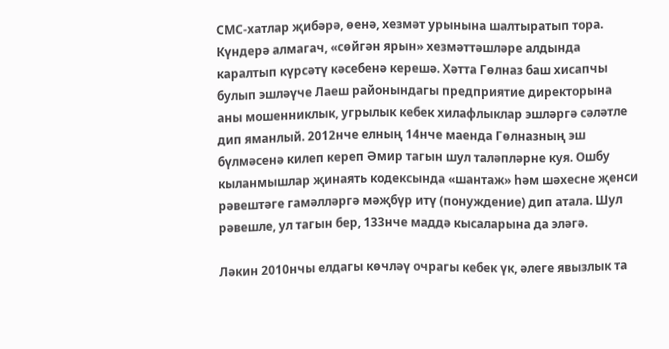СМС-хатлар җибәрә, өенә, хезмәт урынына шалтыратып тора. Күндерә алмагач, «сөйгән ярын» хезмәттәшләре алдында каралтып күрсәтү кәсебенә керешә. Хәтта Гөлназ баш хисапчы булып эшләүче Лаеш районындагы предприятие директорына аны мошенниклык, угрылык кебек хилафлыклар эшләргә сәләтле дип яманлый. 2012нче елның 14нче маенда Гөлназның эш бүлмәсенә килеп кереп Әмир тагын шул таләпләрне куя. Ошбу кыланмышлар җинаять кодексында «шантаж» һәм шәхесне җенси рәвештәге гамәлләргә мәҗбүр итү (понуждение) дип атала. Шул рәвешле, ул тагын бер, 133нче маддә кысаларына да эләгә.

Ләкин 2010нчы елдагы көчләү очрагы кебек үк, әлеге явызлык та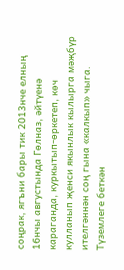соңрак, ягъни бары тик 2013нче елның 16нчы августында Гөлназ, әйтүенә караганда, куркытып-өркетеп, көч кулланып җенси якынлык кылырга мәҗбүр ителгәннән соң гына «калкып» чыга. Түземлеге беткән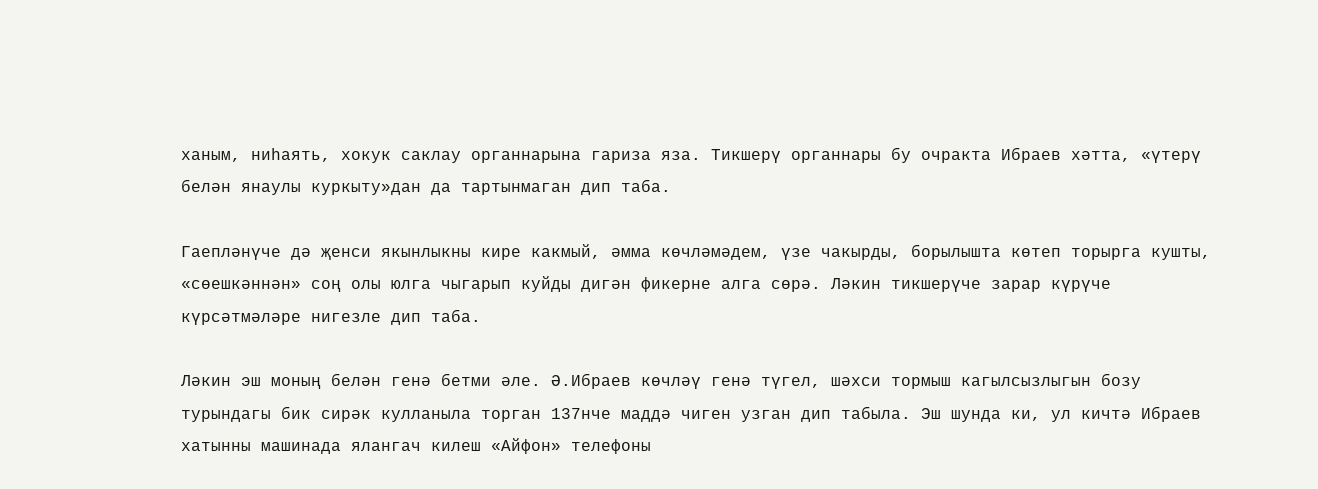ханым, ниһаять, хокук саклау органнарына гариза яза. Тикшерү органнары бу очракта Ибраев хәтта, «үтерү белән янаулы куркыту»дан да тартынмаган дип таба.

Гаепләнүче дә җенси якынлыкны кире какмый, әмма көчләмәдем, үзе чакырды, борылышта көтеп торырга кушты, «сөешкәннән» соң олы юлга чыгарып куйды дигән фикерне алга сөрә. Ләкин тикшерүче зарар күрүче күрсәтмәләре нигезле дип таба.

Ләкин эш моның белән генә бетми әле. Ә.Ибраев көчләү генә түгел, шәхси тормыш кагылсызлыгын бозу турындагы бик сирәк кулланыла торган 137нче маддә чиген узган дип табыла. Эш шунда ки, ул кичтә Ибраев хатынны машинада ялангач килеш «Айфон» телефоны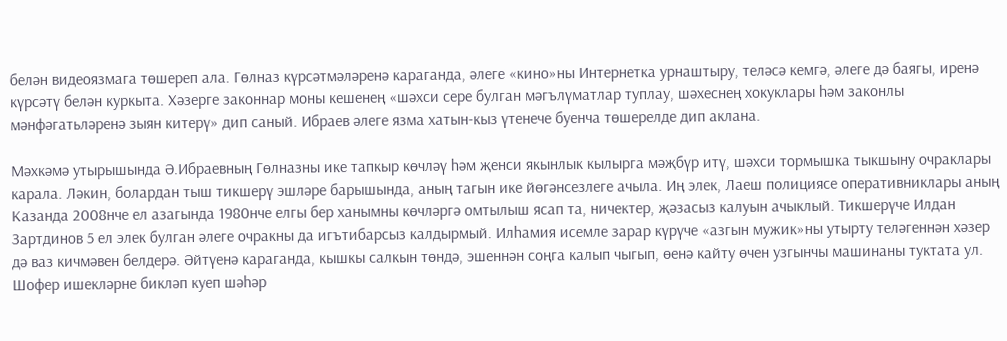белән видеоязмага төшереп ала. Гөлназ күрсәтмәләренә караганда, әлеге «кино»ны Интернетка урнаштыру, теләсә кемгә, әлеге дә баягы, иренә күрсәтү белән куркыта. Хәзерге законнар моны кешенең «шәхси сере булган мәгълүматлар туплау, шәхеснең хокуклары һәм законлы мәнфәгатьләренә зыян китерү» дип саный. Ибраев әлеге язма хатын-кыз үтенече буенча төшерелде дип аклана.

Мәхкәмә утырышында Ә.Ибраевның Гөлназны ике тапкыр көчләү һәм җенси якынлык кылырга мәҗбүр итү, шәхси тормышка тыкшыну очраклары карала. Ләкин, болардан тыш тикшерү эшләре барышында, аның тагын ике йөгәнсезлеге ачыла. Иң элек, Лаеш полициясе оперативниклары аның Казанда 2008нче ел азагында 1980нче елгы бер ханымны көчләргә омтылыш ясап та, ничектер, җәзасыз калуын ачыклый. Тикшерүче Илдан Зартдинов 5 ел элек булган әлеге очракны да игътибарсыз калдырмый. Илһамия исемле зарар күрүче «азгын мужик»ны утырту теләгеннән хәзер дә ваз кичмәвен белдерә. Әйтүенә караганда, кышкы салкын төндә, эшеннән соңга калып чыгып, өенә кайту өчен узгынчы машинаны туктата ул. Шофер ишекләрне бикләп куеп шәһәр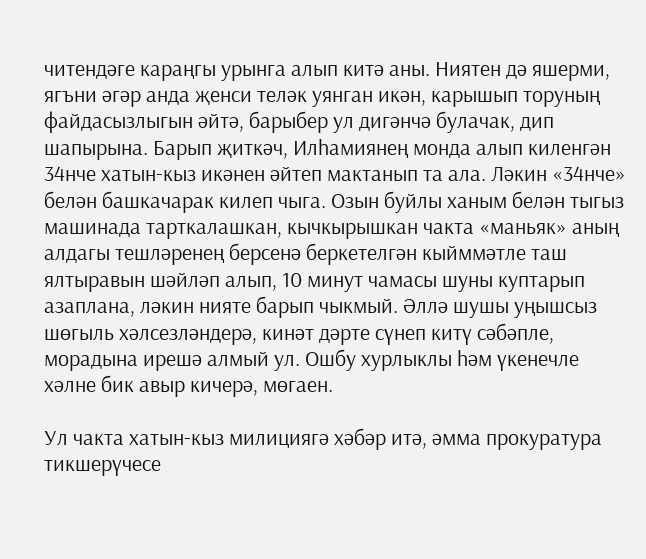читендәге караңгы урынга алып китә аны. Ниятен дә яшерми, ягъни әгәр анда җенси теләк уянган икән, карышып торуның файдасызлыгын әйтә, барыбер ул дигәнчә булачак, дип шапырына. Барып җиткәч, Илһамиянең монда алып киленгән 34нче хатын-кыз икәнен әйтеп мактанып та ала. Ләкин «34нче» белән башкачарак килеп чыга. Озын буйлы ханым белән тыгыз машинада тарткалашкан, кычкырышкан чакта «маньяк» аның алдагы тешләренең берсенә беркетелгән кыйммәтле таш ялтыравын шәйләп алып, 10 минут чамасы шуны куптарып азаплана, ләкин нияте барып чыкмый. Әллә шушы уңышсыз шөгыль хәлсезләндерә, кинәт дәрте сүнеп китү сәбәпле, морадына ирешә алмый ул. Ошбу хурлыклы һәм үкенечле хәлне бик авыр кичерә, мөгаен.

Ул чакта хатын-кыз милициягә хәбәр итә, әмма прокуратура тикшерүчесе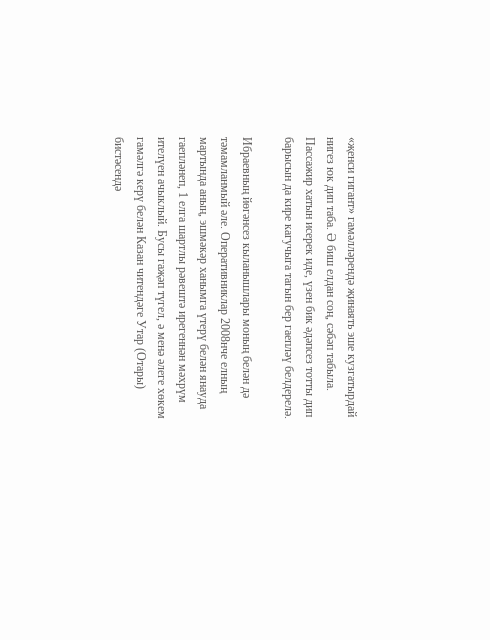«җенси гигант» гамәлләрендә җинаять эше кузгатырдай нигез юк дип таба. Ә биш елдан соң, сәбәп табыла. Пассажир хатын исерек иде, үзен бик әдәпсез тотты дип барысын да кире кагучыга тагын бер гаепләү белдерелә.

Ибраевның йөгәнсез кыланышлары моның белән дә тәмамланмый әле. Оперативниклар 2008нче елның мартында аның, эшмәкәр ханымга үтерү белән янауда гаепләнеп, 1 елга шартлы рәвештә ирегеннән мәхрүм ителүен ачыклый. Бусы гаҗәп түгел, ә менә әлеге хөкем гамәлгә керү белән Казан читендәге Утар (Отары) бистәсендә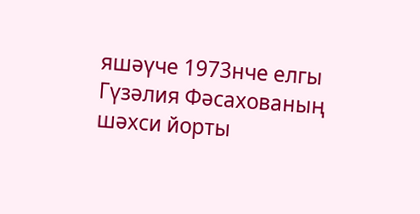яшәүче 1973нче елгы Гүзәлия Фәсахованың шәхси йорты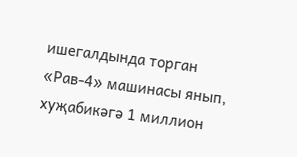ишегалдында торган «Рав-4» машинасы янып, хуҗабикәгә 1 миллион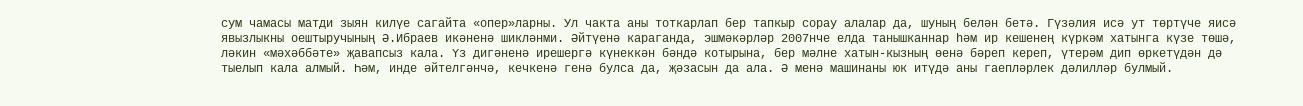сум чамасы матди зыян килүе сагайта «опер»ларны. Ул чакта аны тоткарлап бер тапкыр сорау алалар да, шуның белән бетә. Гүзәлия исә ут төртүче яисә явызлыкны оештыручының Ә.Ибраев икәненә шикләнми. Әйтүенә караганда, эшмәкәрләр 2007нче елда танышканнар һәм ир кешенең күркәм хатынга күзе төшә, ләкин «мәхәббәте» җавапсыз кала. Үз дигәненә ирешергә күнеккән бәндә котырына, бер мәлне хатын-кызның өенә бәреп кереп, үтерәм дип өркетүдән дә тыелып кала алмый. Һәм, инде әйтелгәнчә, кечкенә генә булса да, җәзасын да ала. Ә менә машинаны юк итүдә аны гаепләрлек дәлилләр булмый.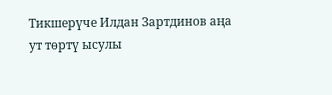Тикшерүче Илдан Зартдинов аңа ут төртү ысулы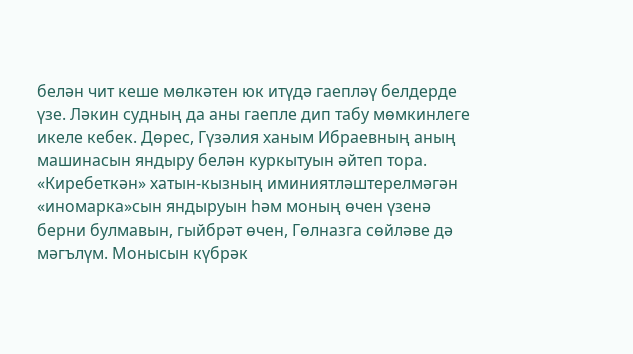белән чит кеше мөлкәтен юк итүдә гаепләү белдерде үзе. Ләкин судның да аны гаепле дип табу мөмкинлеге икеле кебек. Дөрес, Гүзәлия ханым Ибраевның аның машинасын яндыру белән куркытуын әйтеп тора. «Киребеткән» хатын-кызның иминиятләштерелмәгән «иномарка»сын яндыруын һәм моның өчен үзенә берни булмавын, гыйбрәт өчен, Гөлназга сөйләве дә мәгълүм. Монысын күбрәк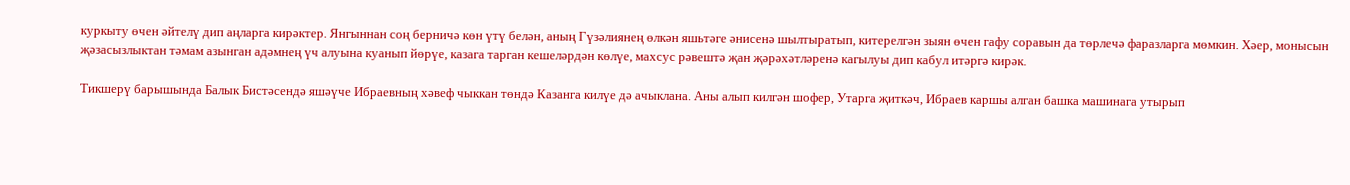куркыту өчен әйтелү дип аңларга кирәктер. Янгыннан соң берничә көн үтү белән, аның Гүзәлиянең өлкән яшьтәге әнисенә шылтыратып, китерелгән зыян өчен гафу соравын да төрлечә фаразларга мөмкин. Хәер, монысын җәзасызлыктан тәмам азынган адәмнең үч алуына куанып йөрүе, казага тарган кешеләрдән көлүе, махсус рәвештә җан җәрәхәтләренә кагылуы дип кабул итәргә кирәк.

Тикшерү барышында Балык Бистәсендә яшәүче Ибраевның хәвеф чыккан төндә Казанга килүе дә ачыклана. Аны алып килгән шофер, Утарга җиткәч, Ибраев каршы алган башка машинага утырып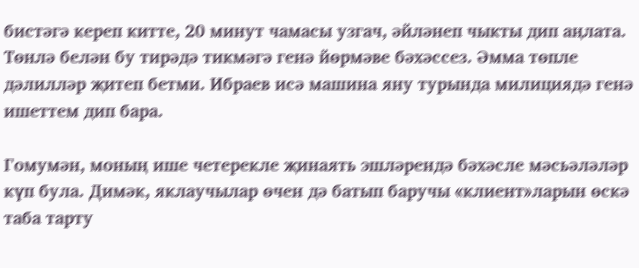бистәгә кереп китте, 20 минут чамасы узгач, әйләнеп чыкты дип аңлата. Төнлә белән бу тирәдә тикмәгә генә йөрмәве бәхәссез. Әмма төпле дәлилләр җитеп бетми. Ибраев исә машина яну турында милициядә генә ишеттем дип бара.

Гомумән, моның ише четерекле җинаять эшләрендә бәхәсле мәсьәләләр күп була. Димәк, яклаучылар өчен дә батып баручы «клиент»ларын өскә таба тарту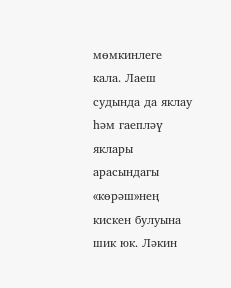мөмкинлеге кала. Лаеш судында да яклау һәм гаепләү яклары арасындагы «көрәш»нең кискен булуына шик юк. Ләкин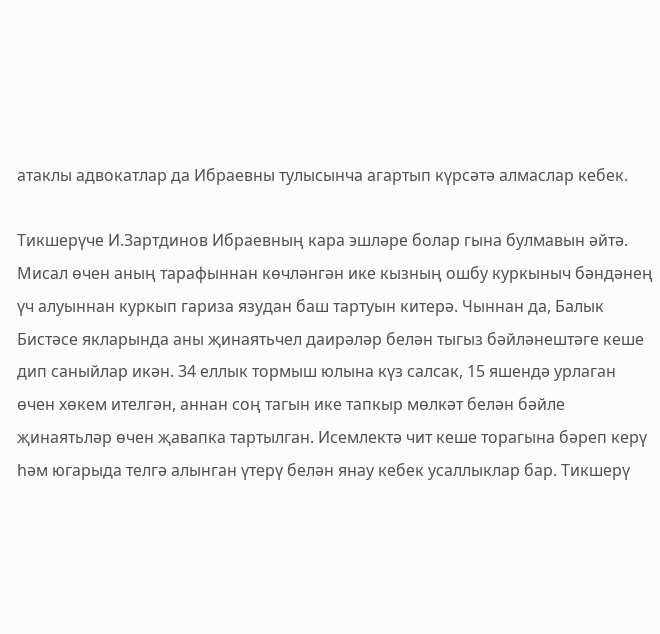атаклы адвокатлар да Ибраевны тулысынча агартып күрсәтә алмаслар кебек.

Тикшерүче И.Зартдинов Ибраевның кара эшләре болар гына булмавын әйтә. Мисал өчен аның тарафыннан көчләнгән ике кызның ошбу куркыныч бәндәнең үч алуыннан куркып гариза язудан баш тартуын китерә. Чыннан да, Балык Бистәсе якларында аны җинаятьчел даирәләр белән тыгыз бәйләнештәге кеше дип саныйлар икән. 34 еллык тормыш юлына күз салсак, 15 яшендә урлаган өчен хөкем ителгән, аннан соң тагын ике тапкыр мөлкәт белән бәйле җинаятьләр өчен җавапка тартылган. Исемлектә чит кеше торагына бәреп керү һәм югарыда телгә алынган үтерү белән янау кебек усаллыклар бар. Тикшерү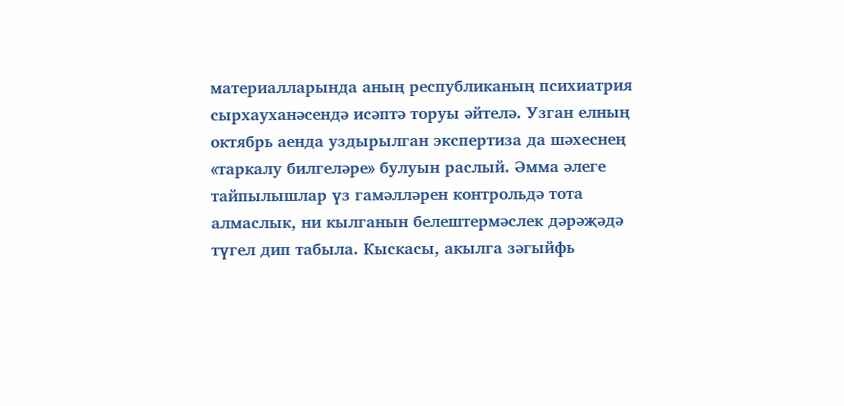материалларында аның республиканың психиатрия сырхауханәсендә исәптә торуы әйтелә. Узган елның октябрь аенда уздырылган экспертиза да шәхеснең «таркалу билгеләре» булуын раслый. Әмма әлеге тайпылышлар үз гамәлләрен контрольдә тота алмаслык, ни кылганын белештермәслек дәрәҗәдә түгел дип табыла. Кыскасы, акылга зәгыйфь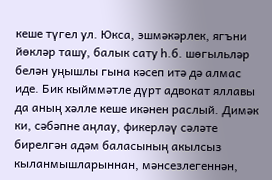кеше түгел ул. Юкса, эшмәкәрлек, ягъни йөкләр ташу, балык сату һ.б. шөгыльләр белән уңышлы гына кәсеп итә дә алмас иде. Бик кыйммәтле дүрт адвокат яллавы да аның хәлле кеше икәнен раслый. Димәк ки, сәбәпне аңлау, фикерләү сәләте бирелгән адәм баласының акылсыз кыланмышларыннан, мәнсезлегеннән,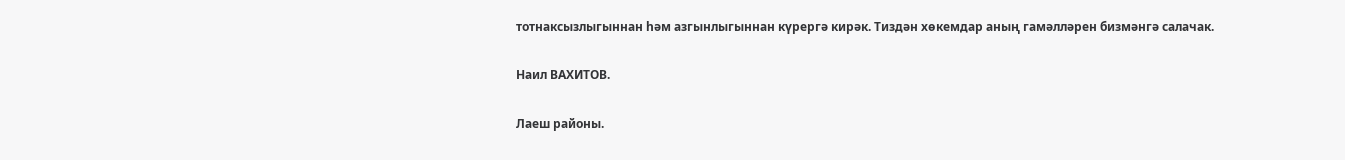тотнаксызлыгыннан һәм азгынлыгыннан күрергә кирәк. Тиздән хөкемдар аның гамәлләрен бизмәнгә салачак.

Наил ВАХИТОВ.

Лаеш районы.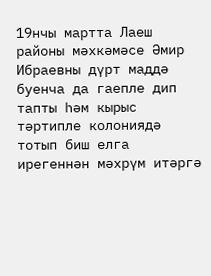19нчы мартта Лаеш районы мәхкәмәсе Әмир Ибраевны дүрт маддә буенча да гаепле дип тапты һәм кырыс тәртипле колониядә тотып биш елга ирегеннән мәхрүм итәргә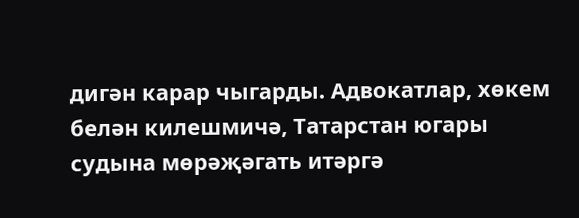дигән карар чыгарды. Адвокатлар, хөкем белән килешмичә, Татарстан югары судына мөрәҗәгать итәргә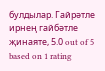булдылар. Гайрәтле ирнең гайбәтле җинаяте, 5.0 out of 5 based on 1 rating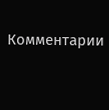Комментарии